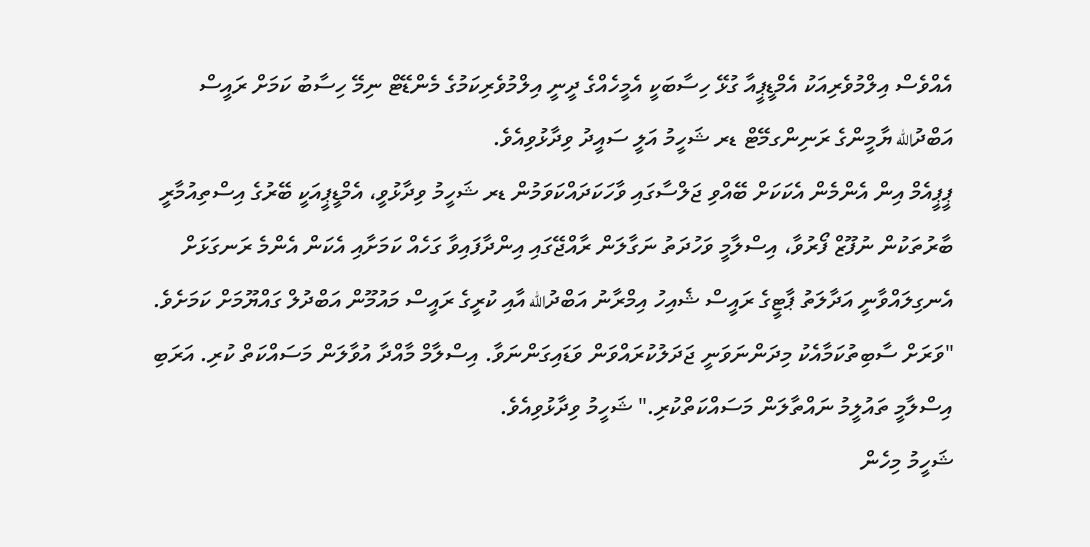އެއްވެސް އިލްމުވެރިއަކު އެމްޑީޕީއާ ގުޅޭ ހިސާބަކީ އެމީހެއްގެ ދީނީ އިލްމުވެރިކަމުގެ މެންޑޭޓް ނިމޭ ހިސާބު ކަމަށް ރައީސް އަބްދުالله ޔާމީންގެ ރަނިންގމޭޓް ޑރ ޝަހީމު އަލީ ސައީދު ވިދާޅުވިއެވެ.
ޕީޕީއެމް އިން އެންމެން އެކަކަށް ބޭއްވި ޖަލްސާގައި ވާހަކަދައްކަވަމުން ޑރ ޝަހީމު ވިދާޅުވީ، އެމްޑީޕީއަކީ ބޭރުގެ އިސްތިއުމާރީ ބާރުތަކުން ނުފޫޒް ފޯރުވާ، އިސްލާމީ ވަހުދަތު ނަގާލަން ރާއްޖޭގައި އިންދާފައިވާ ގަހެއް ކަމަށާއި އެކަން އެންމެ ރަނގަޅަށް އެނގިލައްވާނީ އަދާލަތު ޕާޓީގެ ރައީސް ޝެއިހު އިމްރާނު އަބްދުالله އާއި ކުރީގެ ރައީސް މައުމޫން އަބްދުލް ގައްޔޫމަށް ކަމަށެވެ.
"ވަރަށް ސާބިތުކަމާއެކު މިދަންނަވަނީ ޖަދަލުކުރައްވަން ވަޑައިގަންނަވާ. އިސްލާމް މާއްދާ އުވާލަން މަސައްކަތް ކުރި. އަރަބި އިސްލާމީ ތައުލީމު ނައްތާލަން މަސައްކަތްކުރި." ޝަހީމު ވިދާޅުވިއެވެ.
ޝަހީމު މިހެން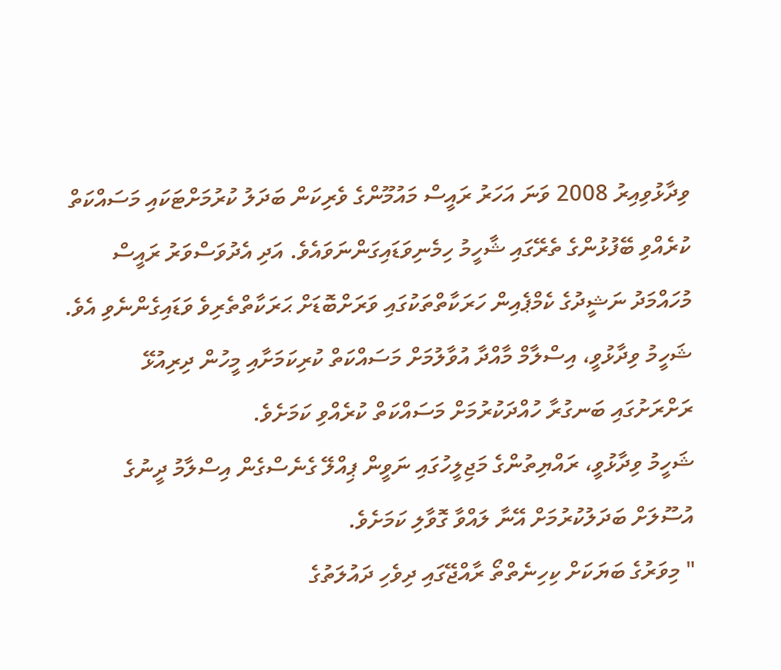ވިދާޅުވިއިރު 2008 ވަނަ އަހަރު ރައީސް މައުމޫންގެ ވެރިކަން ބަދަލު ކުރުމަށްޓަކައި މަސައްކަތް ކުރެއްވި ބޭފުޅުންގެ ތެރޭގައި ޝާހީމު ހިމެނިވަޑައިގަންނަވައެވެ. އަދި އެދުވަސްވަރު ރައީސް މުހައްމަދު ނަޝީދުގެ ކެމްޕެއިން ހަރަކާތްތަކުގައި ވަރަށްބޮޑަށް ޙަރަކާތްތެރިވެ ވަޑައިގެންނެވި އެވެ.
ޝަހީމު ވިދާޅުވީ، އިސްލާމް މާއްދާ އުވާލުމަށް މަސައްކަތް ކުރިކަމަށާއި މީހުން ދިރިއުޅޭ ރަށްރަށުގައި ބަނގުރާ ހުއްދަކުރުމަށް މަސައްކަތް ކުރެއްވި ކަމަށެވެ.
ޝަހީމު ވިދާޅުވީ، ރައްޔިތުންގެ މަޖިލީހުގައި ނަވީން ޕިއްލޭ ގެނެސްގެން އިސްލާމު ދީނުގެ އުސޫލަށް ބަދަލުކުރުމަށް އޭނާ ލައްވާ ގޮވާލި ކަމަށެވެ.
" މިވަރުގެ ބަޔަކަށް ކިހިނެތްތޯ ރާއްޖޭގައި ދިވެހި ދައުލަތުގެ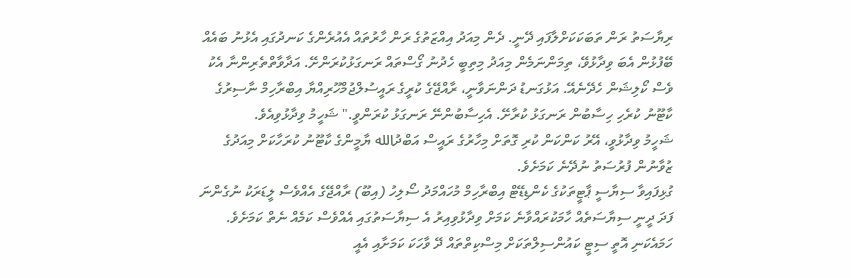ރިޔާސަތު ރަން ތަބަކަކަށްލާފައި ދޭނީ. ދެން މިއަދު އިއްޒަތުގެ ރަން ހާރުތައް އެއުރެންގެ ކަނދުގައި އެޅުނު ބައެއް ބޭފުޅުން އެބަ ވިދާޅުވޭ، ތިމަންނަމެން މިއަދު މިތިބީ ހެދުނު ގޯސްތައް ރަނގަޅުކުރަންށޭ. އަދާވާތްތެރިންނާ އެކު ވެސް ކޯލިޝަން ހެދޭނެއޭ. އަޅުގަނޑު ދަންނަވާނީ، ރާއްޖޭގެ ކުރީގެ ރައީސުލްޖުމްހޫރިއްޔާ އިބްރާހިމް ނާސިރުގެ ކާޓޫނު ކުރެހި ހިސާބުން ރަނގަޅު ކުރާށޭ. އެހިސާބުންނޭ ރަނގަޅު ކުރަންވީ." ޝަހީމު ވިދާޅުވިއެވެ.
ޝަހީމު ވިދާޅުވީ، އޭރު ކަންކަން ކުރި ގޮތަށް މިހާރުގެ ރައީސް އަބްދުالله ޔާމީންގެ ކާޓޫނު ކުރަހާކަށް މިއަދުގެ ޒުވާނުން ފުރުސަތު ނުދޭނެ ކަމަށެވެ.
ގުޅިފައިވާ ސިޔާސީ ޕާޓީތަކުގެ ކެންޑިޑޭޓް އިބްރާހިމް މުހައްމަދު ސޯލިހު (އިބޫ) ރާއްޖޭގެ އެއްވެސް ލީޑަރަކު ނުގެންނަ ފަދަ ދީނީ ސިޔާސަތެއް ހާމަކުރައްވާނެ ކަމަށް ވިދާޅުވިއިރު އެ ސިޔާސަތުގައި އެއްވެސް ކަމެއް ނެތް ކަމަށެވެ. ހަމައެކަނި އޮތީ ސިޓީ ކައުންސިލްތަކަށް މިސްކިތްތައް ދޭ ވާހަކަ ކަމަށާއި އެއީ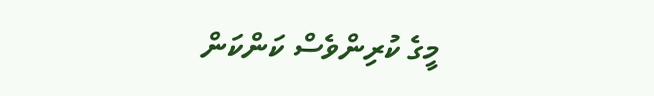މީގެ ކުރިންވެސް ކަންކަން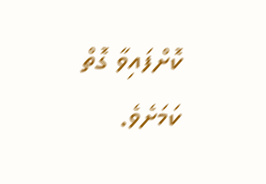ކޮށްފައިވާ ގޮތް ކަމަށެވެ.